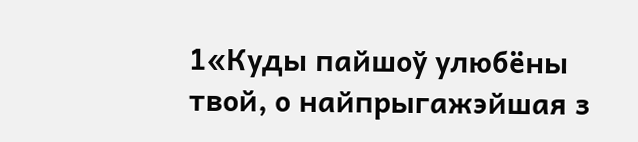1«Куды пайшоў улюбёны твой, о найпрыгажэйшая з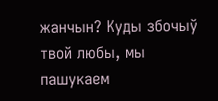жанчын? Куды збочыў твой любы, мы пашукаем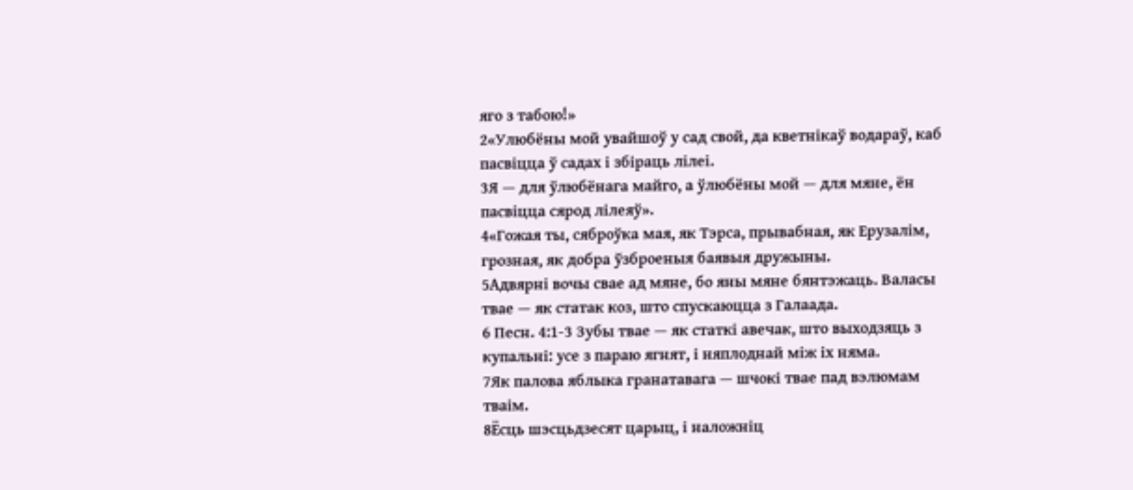яго з табою!»
2«Улюбёны мой увайшоў у сад свой, да кветнікаў водараў, каб пасвіцца ў садах і збіраць лілеі.
3Я — для ўлюбёнага майго, а ўлюбёны мой — для мяне, ён пасвіцца сярод лілеяў».
4«Гожая ты, сяброўка мая, як Тэрса, прывабная, як Ерузалім, грозная, як добра ўзброеныя баявыя дружыны.
5Адвярні вочы свае ад мяне, бо яны мяне бянтэжаць. Валасы твае — як статак коз, што спускаюцца з Галаада.
6 Песн. 4:1-3 Зубы твае — як статкі авечак, што выходзяць з купальні: усе з параю ягнят, і няплоднай між іх няма.
7Як палова яблыка гранатавага — шчокі твае пад вэлюмам тваім.
8Ёсць шэсцьдзесят царыц, і наложніц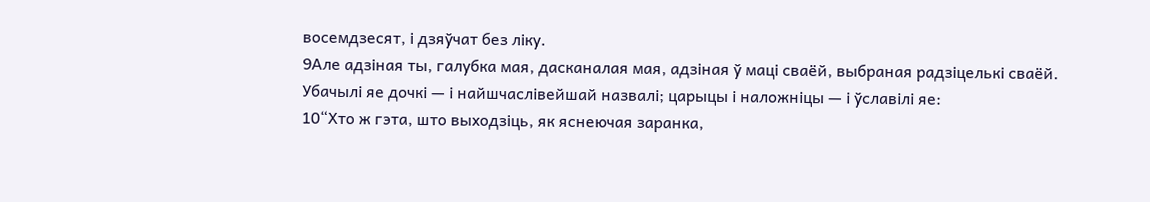восемдзесят, і дзяўчат без ліку.
9Але адзіная ты, галубка мая, дасканалая мая, адзіная ў маці сваёй, выбраная радзіцелькі сваёй. Убачылі яе дочкі — і найшчаслівейшай назвалі; царыцы і наложніцы — і ўславілі яе:
10“Хто ж гэта, што выходзіць, як яснеючая заранка,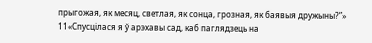прыгожая, як месяц, светлая, як сонца, грозная, як баявыя дружыны?”»
11«Спусцілася я ў арэхавы сад, каб паглядзець на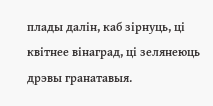плады далін, каб зірнуць, ці квітнее вінаград, ці зелянеюць дрэвы гранатавыя.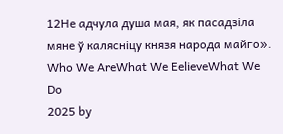12Не адчула душа мая, як пасадзіла мяне ў калясніцу князя народа майго».
Who We AreWhat We EelieveWhat We Do
2025 by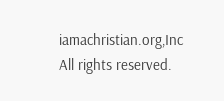iamachristian.org,Inc All rights reserved.